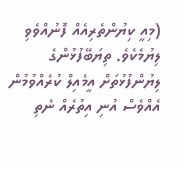(މިއީ ކިޔުންތެރިއެއް ފޮނުއްވެވި ލިޔުމެކެވެ. ތިޔަބޭފުޅުންގެ ލިޔުންފުޅުތަށް އީމެއިލް ކުރެއްވުމުން އެއްވެސް އުނި އިތުރެއް ނެތި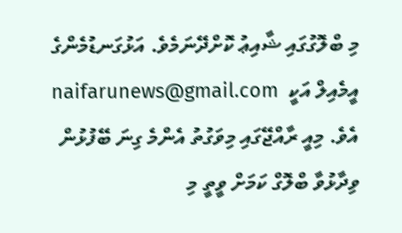މި ބްލޮގުގައި ޝާއިޢު ކޮށްދޭނަމެވެ. އަޅުގަނޑުމެންގެ އީމެއިލް އަކީ  naifarunews@gmail.com  އެވެ. މިއީ ރާއްޖޭގައި މިވަގުތު އެންމެ ގިނަ ބޭފުޅުން ވިދާޅުވާ ބްލޮގް ކަމަށް ވީތީ މި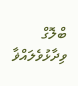ބްލޮގް ވިދާޅުވެލައްޥާ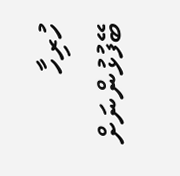ހުރިހާ ބޭފުޅުންނަށް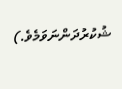ޝުކުރުދަންނަވަމެވެ.)